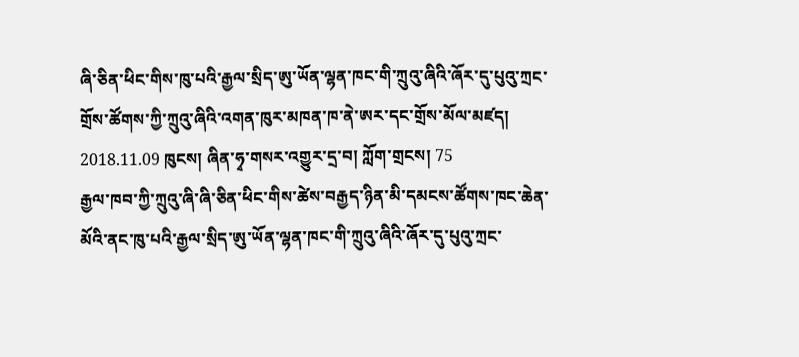ཞི་ཅིན་ཕིང་གིས་ཁུ་པའི་རྒྱལ་སྲིད་ཨུ་ཡོན་ལྷན་ཁང་གི་ཀྲུའུ་ཞིའི་ཞོར་དུ་པུའུ་ཀྲང་གྲོས་ཚོགས་ཀྱི་ཀྲུའུ་ཞིའི་འགན་ཁུར་མཁན་ཁ་ནེ་ཨར་དང་གྲོས་མོལ་མཛད།
2018.11.09 ཁུངས། ཞིན་ཧྭ་གསར་འགྱུར་དྲ་བ། ཀློག་གྲངས། 75
རྒྱལ་ཁབ་ཀྱི་ཀྲུའུ་ཞི་ཞི་ཅིན་ཕིང་གིས་ཚེས་བརྒྱད་ཉིན་མི་དམངས་ཚོགས་ཁང་ཆེན་མོའི་ནང་ཁུ་པའི་རྒྱལ་སྲིད་ཨུ་ཡོན་ལྷན་ཁང་གི་ཀྲུའུ་ཞིའི་ཞོར་དུ་པུའུ་ཀྲང་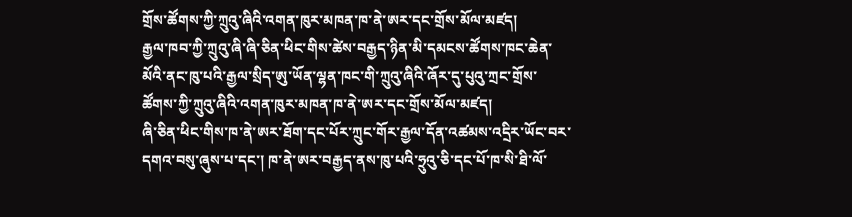གྲོས་ཚོགས་ཀྱི་ཀྲུའུ་ཞིའི་འགན་ཁུར་མཁན་ཁ་ནེ་ཨར་དང་གྲོས་མོལ་མཛད།
རྒྱལ་ཁབ་ཀྱི་ཀྲུའུ་ཞི་ཞི་ཅིན་ཕིང་གིས་ཚེས་བརྒྱད་ཉིན་མི་དམངས་ཚོགས་ཁང་ཆེན་མོའི་ནང་ཁུ་པའི་རྒྱལ་སྲིད་ཨུ་ཡོན་ལྷན་ཁང་གི་ཀྲུའུ་ཞིའི་ཞོར་དུ་པུའུ་ཀྲང་གྲོས་ཚོགས་ཀྱི་ཀྲུའུ་ཞིའི་འགན་ཁུར་མཁན་ཁ་ནེ་ཨར་དང་གྲོས་མོལ་མཛད།
ཞི་ཅིན་ཕིང་གིས་ཁ་ནེ་ཨར་ཐོག་དང་པོར་ཀྲུང་གོར་རྒྱལ་དོན་འཚམས་འདྲིར་ཡོང་བར་དགའ་བསུ་ཞུས་པ་དང་། ཁ་ནེ་ཨར་བརྒྱད་ནས་ཁུ་པའི་ཧྲུའུ་ཅི་དང་པོ་ཁ་སི་ཐི་ལོ་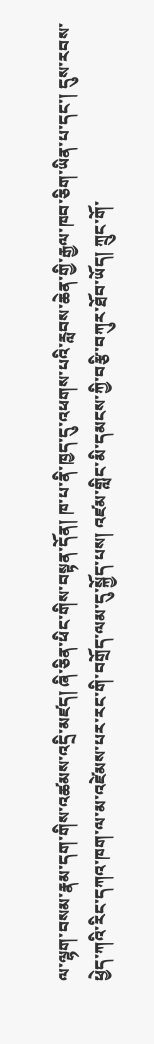ལ་ལྷག་བསམ་རྣམ་དག་གིས་འཚམས་འདྲི་མཛད། ཞི་ཅིན་ཕིང་གིས་བསྟན་དོན། ཁ་པ་ནི་ཁྱད་དུ་འཕགས་པའི་རླབས་ཆེན་གྱི་རྒྱལ་ཁབ་ཅིག་ཡིན་པ་དང་། དུས་རབས་ཕྱེད་ཀའི་རིང་དཀའ་ཁག་ལ་མ་འཛེམས་པར་རང་གི་བགྲོད་ལམ་དུ་སྐྱོད་པས། འཛམ་གླིང་མི་དམངས་ཀྱི་བརྩི་བཀུར་ཐོབ་ཡོད། ཀྲུང་གོ་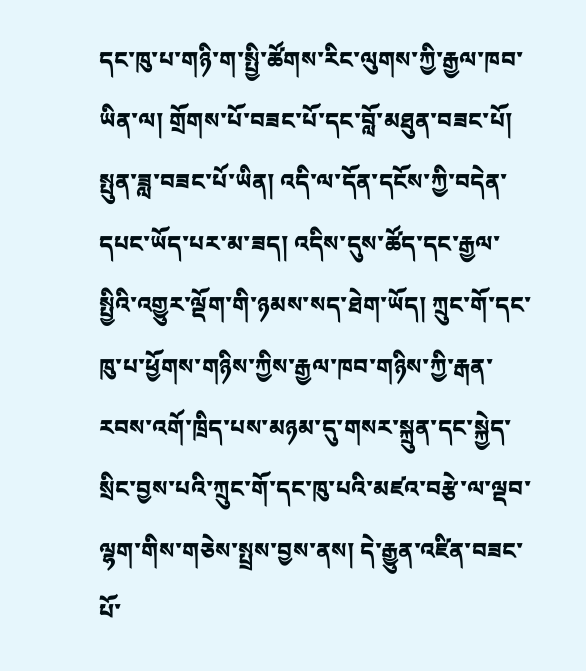དང་ཁུ་པ་གཉི་ག་སྤྱི་ཚོགས་རིང་ལུགས་ཀྱི་རྒྱལ་ཁབ་ཡིན་ལ། གྲོགས་པོ་བཟང་པོ་དང་བློ་མཐུན་བཟང་པོ། སྤུན་ཟླ་བཟང་པོ་ཡིན། འདི་ལ་དོན་དངོས་ཀྱི་བདེན་དཔང་ཡོད་པར་མ་ཟད། འདིས་དུས་ཚོད་དང་རྒྱལ་སྤྱིའི་འགྱུར་ལྡོག་གི་ཉམས་སད་ཐེག་ཡོད། ཀྲུང་གོ་དང་ཁུ་པ་ཕྱོགས་གཉིས་ཀྱིས་རྒྱལ་ཁབ་གཉིས་ཀྱི་རྒན་རབས་འགོ་ཁྲིད་པས་མཉམ་དུ་གསར་སྐྲུན་དང་སྐྱེད་སྲིང་བྱས་པའི་ཀྲུང་གོ་དང་ཁུ་པའི་མཛའ་བརྩེ་ལ་ལྡབ་ལྷག་གིས་གཅེས་སྤྲས་བྱས་ནས། དེ་རྒྱུན་འཛིན་བཟང་པོ་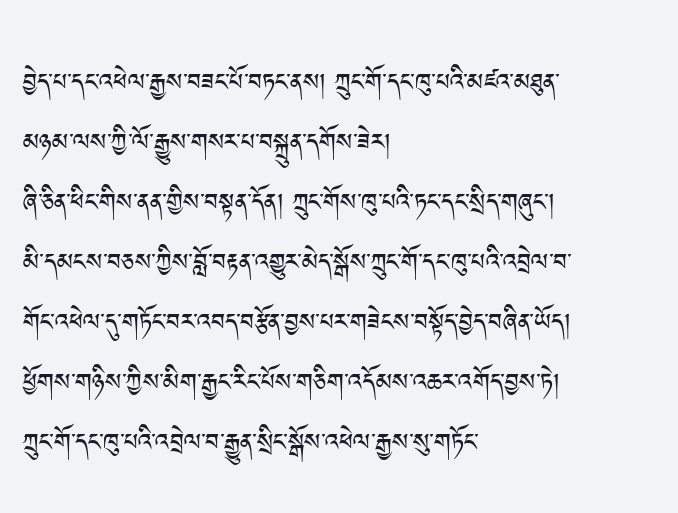བྱེད་པ་དང་འཕེལ་རྒྱས་བཟང་པོ་བཏང་ནས། ཀྲུང་གོ་དང་ཁུ་པའི་མཛའ་མཐུན་མཉམ་ལས་ཀྱི་ལོ་རྒྱུས་གསར་པ་བསྐྲུན་དགོས་ཟེར།
ཞི་ཅིན་ཕིང་གིས་ནན་གྱིས་བསྟན་དོན། ཀྲུང་གོས་ཁུ་པའི་ཏང་དང་སྲིད་གཞུང་། མི་དམངས་བཅས་ཀྱིས་བློ་བརྟན་འགྱུར་མེད་སྒོས་ཀྲུང་གོ་དང་ཁུ་པའི་འབྲེལ་བ་གོང་འཕེལ་དུ་གཏོང་བར་འབད་བརྩོན་བྱས་པར་གཟེངས་བསྟོད་བྱེད་བཞིན་ཡོད། ཕྱོགས་གཉིས་ཀྱིས་མིག་རྒྱང་རིང་པོས་གཅིག་འདོམས་འཆར་འགོད་བྱས་ཏེ། ཀྲུང་གོ་དང་ཁུ་པའི་འབྲེལ་བ་རྒྱུན་སྲིང་སྒོས་འཕེལ་རྒྱས་སུ་གཏོང་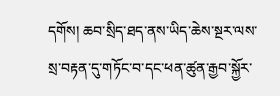དགོས། ཆབ་སྲིད་ཐད་ནས་ཡིད་ཆེས་སྔར་ལས་སྲ་བརྟན་དུ་གཏོང་བ་དང་ཕན་ཚུན་རྒྱབ་སྐྱོར་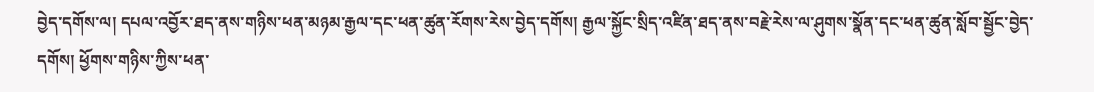བྱེད་དགོས་ལ། དཔལ་འབྱོར་ཐད་ནས་གཉིས་ཕན་མཉམ་རྒྱལ་དང་ཕན་ཚུན་རོགས་རེས་བྱེད་དགོས། རྒྱལ་སྐྱོང་སྲིད་འཛིན་ཐད་ནས་བརྗེ་རེས་ལ་ཤུགས་སྣོན་དང་ཕན་ཚུན་སློབ་སྦྱོང་བྱེད་དགོས། ཕྱོགས་གཉིས་ཀྱིས་ཕན་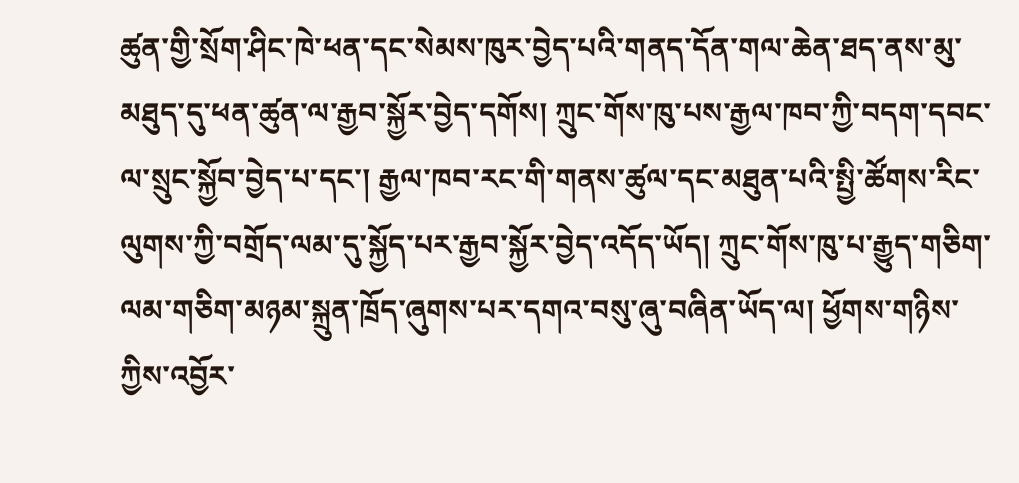ཚུན་གྱི་སྲོག་ཤིང་ཁེ་ཕན་དང་སེམས་ཁུར་བྱེད་པའི་གནད་དོན་གལ་ཆེན་ཐད་ནས་མུ་མཐུད་དུ་ཕན་ཚུན་ལ་རྒྱབ་སྐྱོར་བྱེད་དགོས། ཀྲུང་གོས་ཁུ་པས་རྒྱལ་ཁབ་ཀྱི་བདག་དབང་ལ་སྲུང་སྐྱོབ་བྱེད་པ་དང་། རྒྱལ་ཁབ་རང་གི་གནས་ཚུལ་དང་མཐུན་པའི་སྤྱི་ཚོགས་རིང་ལུགས་ཀྱི་བགྲོད་ལམ་དུ་སྐྱོད་པར་རྒྱབ་སྐྱོར་བྱེད་འདོད་ཡོད། ཀྲུང་གོས་ཁུ་པ་རྒྱུད་གཅིག་ལམ་གཅིག་མཉམ་སྐྲུན་ཁྲོད་ཞུགས་པར་དགའ་བསུ་ཞུ་བཞིན་ཡོད་ལ། ཕྱོགས་གཉིས་ཀྱིས་འབྱོར་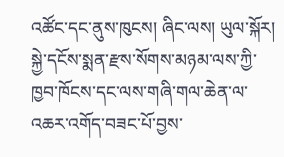འཚོང་དང་ནུས་ཁུངས། ཞིང་ལས། ཡུལ་སྐོར། སྐྱེ་དངོས་སྨན་རྫས་སོགས་མཉམ་ལས་ཀྱི་ཁྱབ་ཁོངས་དང་ལས་གཞི་གལ་ཆེན་ལ་འཆར་འགོད་བཟང་པོ་བྱས་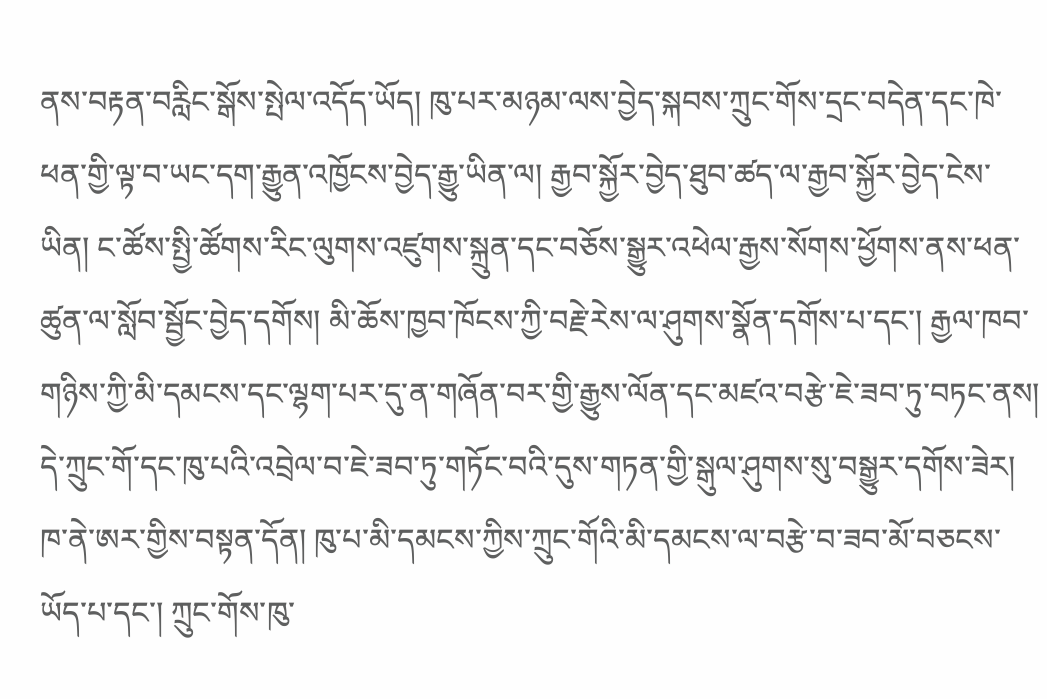ནས་བརྟན་བརླིང་སྒོས་སྤེལ་འདོད་ཡོད། ཁུ་པར་མཉམ་ལས་བྱེད་སྐབས་ཀྲུང་གོས་དྲང་བདེན་དང་ཁེ་ཕན་གྱི་ལྟ་བ་ཡང་དག་རྒྱུན་འཁྱོངས་བྱེད་རྒྱུ་ཡིན་ལ། རྒྱབ་སྐྱོར་བྱེད་ཐུབ་ཚད་ལ་རྒྱབ་སྐྱོར་བྱེད་ངེས་ཡིན། ང་ཚོས་སྤྱི་ཚོགས་རིང་ལུགས་འཛུགས་སྐྲུན་དང་བཅོས་སྒྱུར་འཕེལ་རྒྱས་སོགས་ཕྱོགས་ནས་ཕན་ཚུན་ལ་སློབ་སྦྱོང་བྱེད་དགོས། མི་ཆོས་ཁྱབ་ཁོངས་ཀྱི་བརྗེ་རེས་ལ་ཤུགས་སྣོན་དགོས་པ་དང་། རྒྱལ་ཁབ་གཉིས་ཀྱི་མི་དམངས་དང་ལྷག་པར་དུ་ན་གཞོན་བར་གྱི་རྒྱུས་ལོན་དང་མཛའ་བརྩེ་ཇེ་ཟབ་ཏུ་བཏང་ནས། དེ་ཀྲུང་གོ་དང་ཁུ་པའི་འབྲེལ་བ་ཇེ་ཟབ་ཏུ་གཏོང་བའི་དུས་གཏན་གྱི་སྒུལ་ཤུགས་སུ་བསྒྱུར་དགོས་ཟེར།
ཁ་ནེ་ཨར་གྱིས་བསྟན་དོན། ཁུ་པ་མི་དམངས་ཀྱིས་ཀྲུང་གོའི་མི་དམངས་ལ་བརྩེ་བ་ཟབ་མོ་བཅངས་ཡོད་པ་དང་། ཀྲུང་གོས་ཁུ་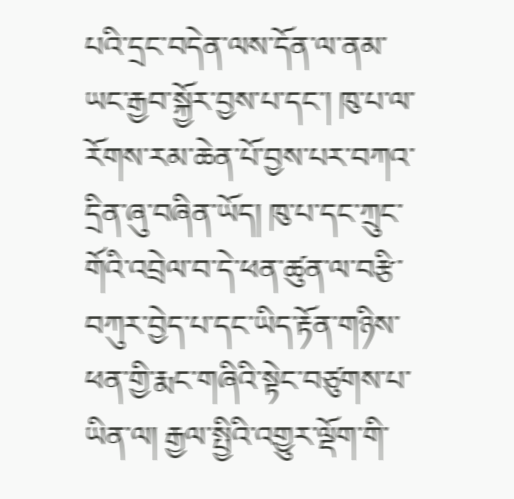པའི་དྲང་བདེན་ལས་དོན་ལ་ནམ་ཡང་རྒྱབ་སྐྱོར་བྱས་པ་དང་། ཁུ་པ་ལ་རོགས་རམ་ཆེན་པོ་བྱས་པར་བཀའ་དྲིན་ཞུ་བཞིན་ཡོད། ཁུ་པ་དང་ཀྲུང་གོའི་འབྲེལ་བ་དེ་ཕན་ཚུན་ལ་བརྩི་བཀུར་བྱེད་པ་དང་ཡིད་རྟོན་གཉིས་ཕན་གྱི་རྨང་གཞིའི་སྟེང་བཙུགས་པ་ཡིན་ལ། རྒྱལ་སྤྱིའི་འགྱུར་ལྡོག་གི་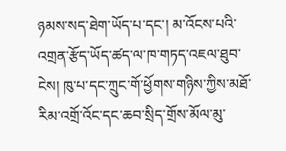ཉམས་སད་ཐེག་ཡོད་པ་དང་། མ་འོངས་པའི་འགྲན་རྩོད་ཡོད་ཚད་ལ་ཁ་གཏད་འཇལ་ཐུབ་ངེས། ཁུ་པ་དང་ཀྲུང་གོ་ཕྱོགས་གཉིས་ཀྱིས་མཐོ་རིམ་འགྲོ་འོང་དང་ཆབ་སྲིད་གྲོས་མོལ་མུ་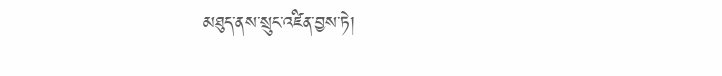མཐུད་ནས་སྲུང་འཛིན་བྱས་ཏེ།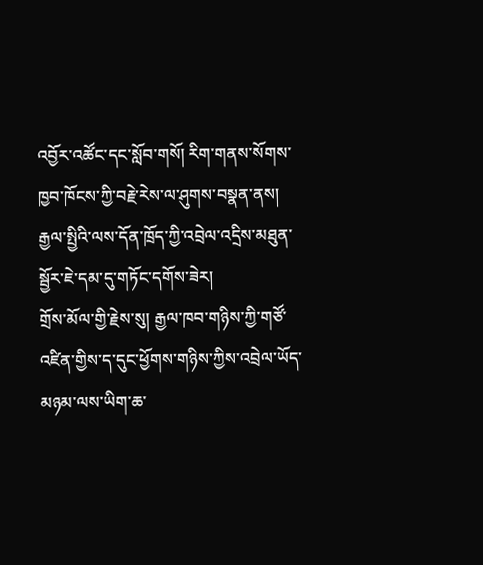འབྱོར་འཚོང་དང་སློབ་གསོ། རིག་གནས་སོགས་ཁྱབ་ཁོངས་ཀྱི་བརྗེ་རེས་ལ་ཤུགས་བསྣན་ནས། རྒྱལ་སྤྱིའི་ལས་དོན་ཁྲོད་ཀྱི་འབྲེལ་འདྲིས་མཐུན་སྦྱོར་ཇེ་དམ་དུ་གཏོང་དགོས་ཟེར།
གྲོས་མོལ་གྱི་རྗེས་སུ། རྒྱལ་ཁབ་གཉིས་ཀྱི་གཙོ་འཛིན་གྱིས་ད་དུང་ཕྱོགས་གཉིས་ཀྱིས་འབྲེལ་ཡོད་མཉམ་ལས་ཡིག་ཆ་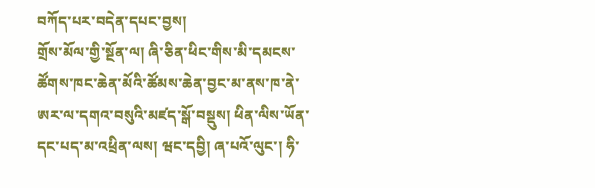བཀོད་པར་བདེན་དཔང་བྱས།
གྲོས་མོལ་གྱི་སྔོན་ལ། ཞི་ཅིན་ཕིང་གིས་མི་དམངས་ཚོགས་ཁང་ཆེན་མོའི་ཚོམས་ཆེན་བྱང་མ་ནས་ཁ་ནེ་ཨར་ལ་དགའ་བསུའི་མཛད་སྒོ་བསྡུས། ཕིན་ལིས་ཡོན་དང་པད་མ་འཕྲིན་ལས། ཝང་དབྱི། ཞ་པའོ་ལུང་། ཧི་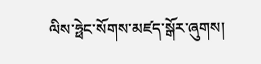ལིས་ཧྥེང་སོགས་མཛད་སྒོར་ཞུགས།